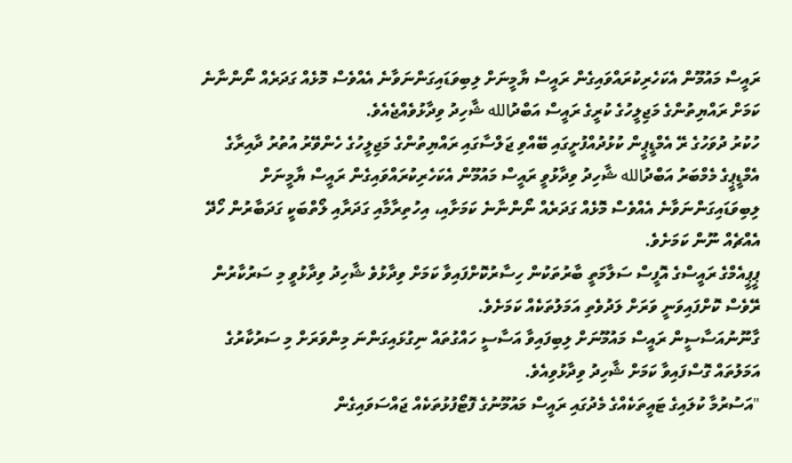ރައީސް މައުމޫން އެކަހެރިކުރައްވައިގެން ރައީސް ޔާމީނަށް ލިބިވަޑައިގަންނަވާނެ އެއްވެސް މޮޅެއް ގަދަރެއް ނޯންނާނެ ކަމަށް ރައްޔިތުންގެ މަޖިލީހުގެ ކުރީގެ ރައީސް އަބްދުالله ޝާހިދު ވިދާޅުވެއްޖެއެވެ.
ހުކުރު ދުވަހުގެ ރޭ އެމްޑީޕީން ކުޅުދުއްފުށީގައި ބޭއްވި ޖަލްސާގައި ރައްޔިތުންގެ މަޖިލީހުގެ ހެންވޭރު އުތުރު ދާއިރާގެ އެމްޑީޕީގެ މެމްބަރު އަބްދުالله ޝާހިދު ވިދާޅުވީ ރައީސް މައުމޫން އެކަހެރިކުރައްވައިގެން ރައީސް ޔާމީނަށް ލިބިވަޑައިގަންނަވާނެ އެއްވެސް މޮޅެއް ގަދަރެއް ނޯންނާނެ ކަމަށާއި، އިހުތިރާމާއި ގަދަރާއި ލޯތްބަކީ ގަދަބާރުން ހޯދޭ އެއްޗެއް ނޫން ކަމަށެވެ.
ޕީޕީއެމްގެ ރައީސްގެ އޮފީސް ސަލާމަތީ ބާރުތަކުން ހިސާރުކޮށްފައިވާ ކަމަށް ވިދާޅުވެ ޝާހިދު ވިދާޅުވީ މި ސަރުކާރުން ރޭވެސް ކޮށްފައިވަނީ ވަރަށް ލަދުވެތި އަމަލުތަކެއް ކަމަށެވެ.
ގާނޫނުއަސާސީން ރައީސް މައުމޫނަށް ލިބިފައިވާ އަސާސީ ހައްގުތައް ނިގުޅައިގަންނަ މިންވަރަށް މި ސަރުކާރުގެ އަމަލުތައް ގޮސްފައިވާ ކަމަށް ޝާހިދު ވިދާޅުވިއެވެ.
"އަސުރުމާ ކުލައިގެ ޓައީތަކެއްގެ މެދުގައި ރައީސް މައުމޫނުގެ ފޮޓޯފުޅުތަކެއް ޖައްސަވައިގެން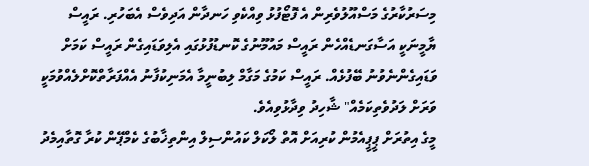މިސަރުކާރުގެ މަސްއޫލުވެރިން އެ ފޮޓޯފުޅު ވިއްކެވި ހަނދާން އަދިވެސް އެބަހުރި. ރައީސް ޔާމީނަކީ އަސާގަނޑެއްހެން ރައީސް މައުމޫނުގެ ކޮނޑުފުޅުގައި އެލިވަޑައިގެން ރައީސް ކަމަށް ވަޑައިގެންނެވުނު ބޭފުޅެއް. ރައީސް ކަމުގެ މަގާމް ލިބުނީމާ އެމަނިކުފާނު އެއްފަރާތްކޮށްލެއްވުމަކީ ވަރަށް ލަދުވެތިކަމެއް" ޝާހިދު ވިދާޅުވިއެވެ.
މީގެ އިތުރަށް ޕީޕީއެމުން ކުރިއަށް އޮތް ލޯކަލް ކައުންސިލް އިންތިޚާބުގެ ކެމްޕޭން ކުރާ ގޮތާއިމެދު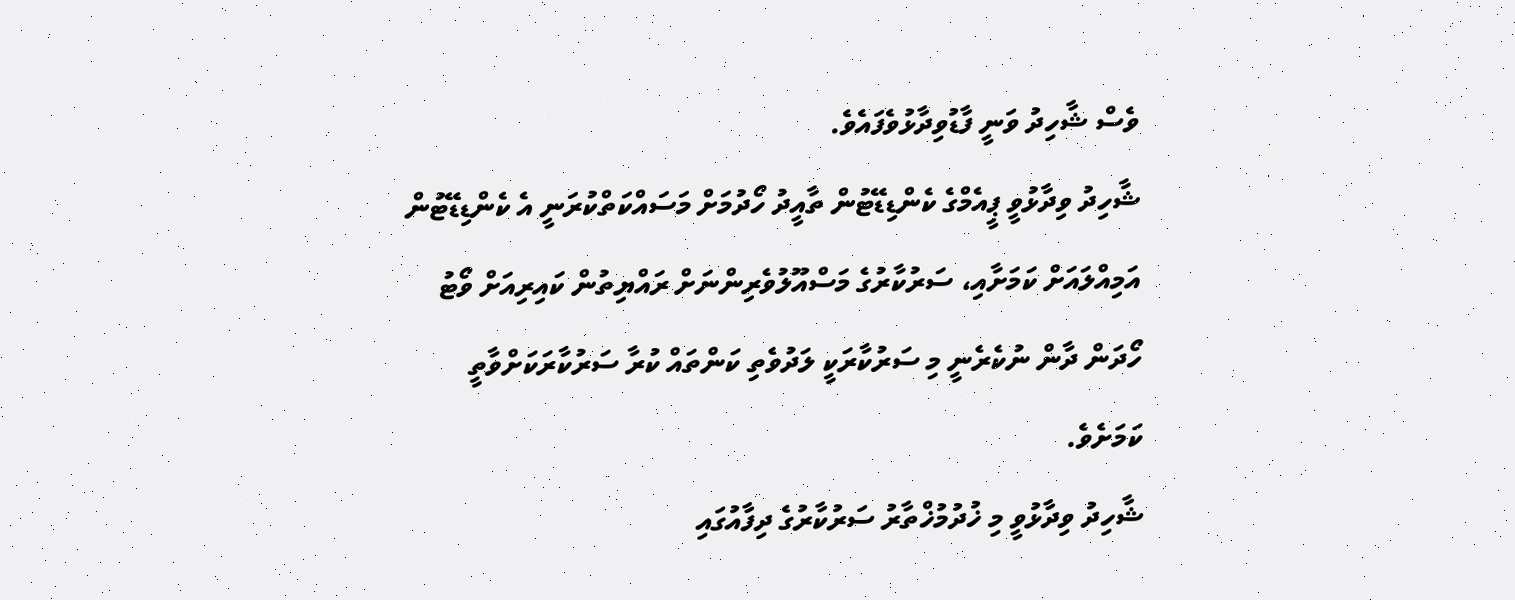ވެސް ޝާހިދު ވަނީ ފާޑުވިދާޅުވެފައެވެ.
ޝާހިދު ވިދާޅުވީ ޕީއެމްގެ ކެންޑިޑޭޓުން ތާއީދު ހޯދުމަށް މަސައްކަތްކުރަނީ އެ ކެންޑިޑޭޓުން އަމިއްލައަށް ކަމަށާއި، ސަރުކާރުގެ މަސްއޫލުވެރިންނަށް ރައްޔިތުން ކައިރިއަށް ވޯޓު ހޯދަން ދާން ނުކެރެނީ މި ސަރުކާރަކީ ލަދުވެތި ކަންތައް ކުރާ ސަރުކާރަކަށްވާތީ ކަމަށެވެ.
ޝާހިދު ވިދާޅުވީ މި ޚުދުމުޚްތާރު ސަރުކާރުގެ ދިފާއުގައި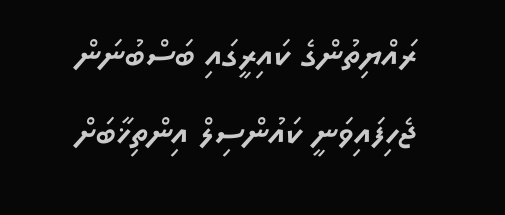ރައްޔިތުންގެ ކައިރީގައި ބަސްބުނަން ޖެހިފައިވަނީ ކައުންސިލް އިންތިޚާބަށް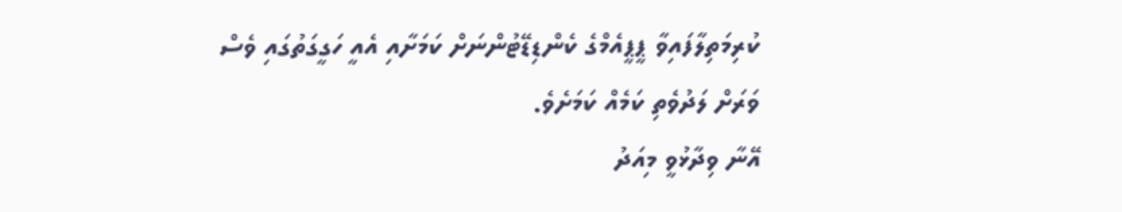ކުރިމަތިލާފައިވާ ޕީޕީއެމްގެ ކެންޑިޑޭޓުންނަށް ކަމަށާއި އެއީ ހަގީގަތުގައި ވެސް ވަރަށް ލަދުވެތި ކަމެއް ކަމަށެވެ.
އޭނާ ވިދާޅުވީ މިއަދު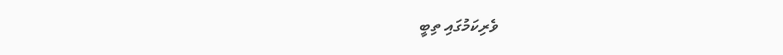ވެރިކަމުގައި ތިބީ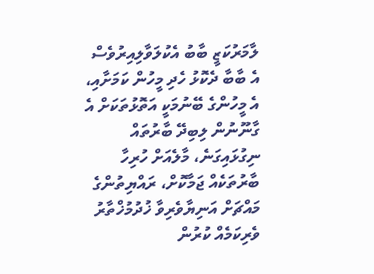ލާމަރުކަޒީ ބާބު އެކުލަވާލިއިރުވެސް އެ ބާބާ ދެކޮޅު ހެދި މީހުން ކަމަށާއި، އެ މީހުންގެ ބޭނުމަކީ އަތޮޅުތަކަށް އެ ގާނޫނުން ލިބިދޭ ބާރުތައް ނިގުޅައިގަނެ، މާލެއަށް ހުރިހާ ބާރުތަކެއް ޖަމާކޮށް، ރައްޔިތުންގެ މައްޗަށް އަނިޔާވެރިވާ ޚުދުމުޚްތާރު ވެރިކަމެއް ކުރުން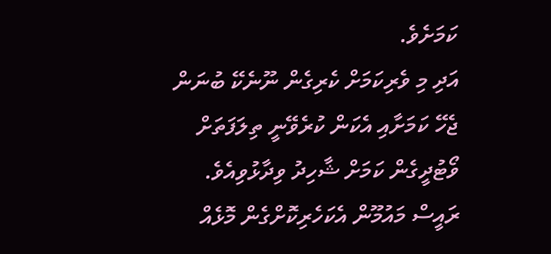ކަމަށެވެ.
އަދި މި ވެރިކަމަށް ކެރިގެން ނޫނެކޭ ބުނަން ޖެހޭ ކަމަށާއި އެކަން ކުރެވޭނީ ތިލަފަތަށް ވޯޓުދީގެން ކަމަށް ޝާހިދު ވިދާޅުވިއެވެ.
ރައީސް މައުމޫން އެކަހެރިކޮށްގެން މޮޅެއް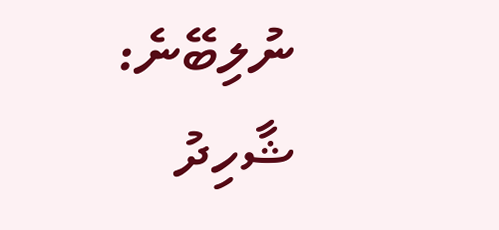ނުލިބޭނެ: ޝާހިދު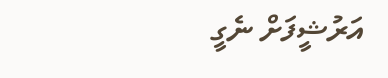އަރުޝީފަށް ނެގީ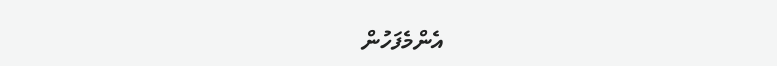އެންމެފަހުން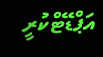އަޕްޑޭޓްކުރީ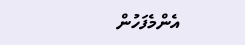އެންމެފަހުން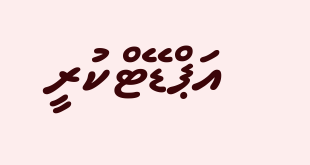އަޕްޑޭޓްކުރީ